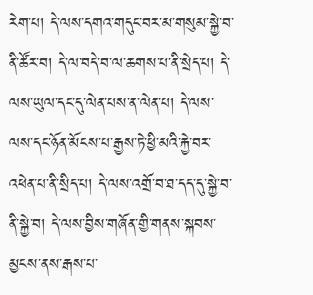རེག་པ། དེ་ལས་དགའ་གདུང་བར་མ་གསུམ་སྐྱེ་བ་ནི་ཚོར་བ། དེ་ལ་བདེ་བ་ལ་ཆགས་པ་ནི་སྲེད་པ། དེ་ལས་ཡུལ་དང་དུ་ལེན་པས་ན་ལེན་པ། དེ་ལས་ལས་དང་ཉོན་མོངས་པ་རྒྱས་ཏེ་ཕྱི་མའི་རྐྱེ་བར་འཕེན་པ་ནི་སྲིད་པ། དེ་ལས་འགྲོ་བ་ཐ་དད་དུ་སྐྱེ་བ་ནི་སྐྱེ་བ། དེ་ལས་བྱིས་གཞོན་གྱི་གནས་སྐབས་མྱངས་ནས་རྒས་པ་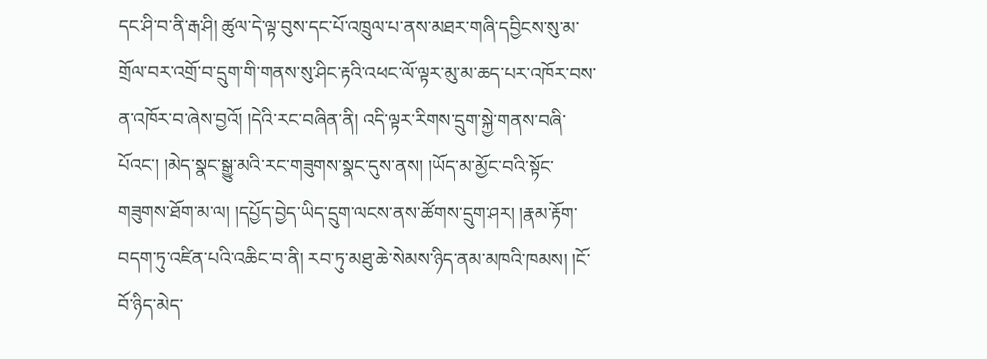དང་ཤི་བ་ནི་རྒ་ཤི། ཚུལ་དེ་ལྟ་བུས་དང་པོ་འཁྲུལ་པ་ནས་མཐར་གཞི་དབྱིངས་སུ་མ་གྲོལ་བར་འགྲོ་བ་དྲུག་གི་གནས་སུ་ཤིང་རྟའི་འཕང་ལོ་ལྟར་མུ་མ་ཆད་པར་འཁོར་བས་ན་འཁོར་བ་ཞེས་བྱའོ། །དེའི་རང་བཞིན་ནི། འདི་ལྟར་རིགས་དྲུག་སྐྱེ་གནས་བཞི་པོའང་། །མེད་སྣང་སྒྱུ་མའི་རང་གཟུགས་སྣང་དུས་ནས། །ཡོད་མ་མྱོང་བའི་སྟོང་གཟུགས་ཐོག་མ་ལ། །དཔྱོད་བྱེད་ཡིད་དྲུག་ལངས་ནས་ཚོགས་དྲུག་ཤར། །རྣམ་རྟོག་བདག་ཏུ་འཛིན་པའི་འཆིང་བ་ནི། རབ་ཏུ་མཐུ་ཆེ་སེམས་ཉིད་ནམ་མཁའི་ཁམས། །ངོ་བོ་ཉིད་མེད་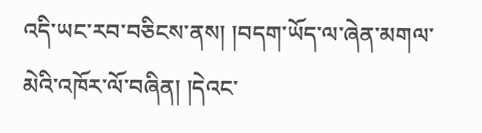འདི་ཡང་རབ་བཅིངས་ནས། །བདག་ཡོད་ལ་ཞེན་མགལ་མེའི་འཁོར་ལོ་བཞིན། །དེའང་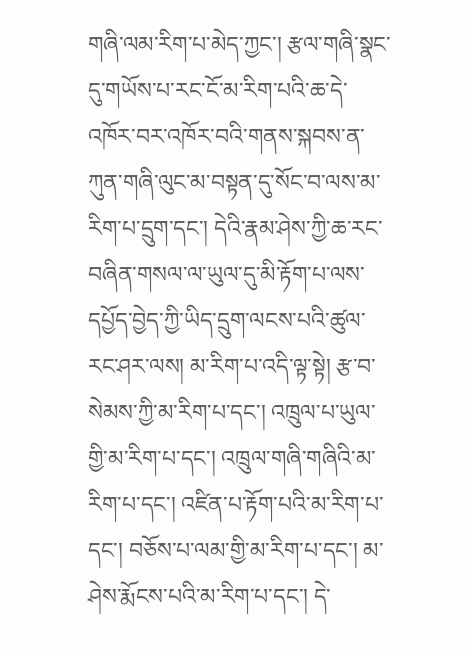གཞི་ལམ་རིག་པ་མེད་ཀྱང་། རྩལ་གཞི་སྣང་དུ་གཡོས་པ་རང་ངོ་མ་རིག་པའི་ཆ་དེ་འཁོར་བར་འཁོར་བའི་གནས་སྐབས་ན་ཀུན་གཞི་ལུང་མ་བསྟན་དུ་སོང་བ་ལས་མ་རིག་པ་དྲུག་དང་། དེའི་རྣམ་ཤེས་ཀྱི་ཆ་རང་བཞིན་གསལ་ལ་ཡུལ་དུ་མི་རྟོག་པ་ལས་དཔྱོད་བྱེད་ཀྱི་ཡིད་དྲུག་ལངས་པའི་ཚུལ་རང་ཤར་ལས། མ་རིག་པ་འདི་ལྟ་སྟེ། རྩ་བ་སེམས་ཀྱི་མ་རིག་པ་དང་། འཁྲུལ་པ་ཡུལ་གྱི་མ་རིག་པ་དང་། འཁྲུལ་གཞི་གཞིའི་མ་རིག་པ་དང་། འཛིན་པ་རྟོག་པའི་མ་རིག་པ་དང་། བཅོས་པ་ལམ་གྱི་མ་རིག་པ་དང་། མ་ཤེས་རྨོངས་པའི་མ་རིག་པ་དང་། དེ་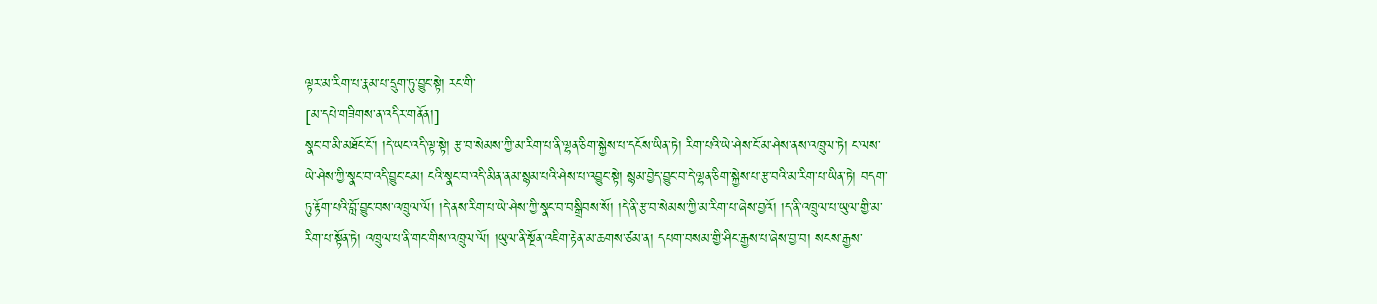ལྟར་མ་རིག་པ་རྣམ་པ་དྲུག་ཏུ་བྱུང་སྟེ། རང་གི་
[མ་དཔེ་གཟིགས་ན་འདིར་གནོན།]
སྣང་བ་མི་མཐོང་ངོ་། །དེ་ཡང་འདི་ལྟ་སྟེ། རྩ་བ་སེམས་ཀྱི་མ་རིག་པ་ནི་ལྷན་ཅིག་སྐྱེས་པ་དངོས་ཡིན་ཏེ། རིག་པའི་ཡེ་ཤེས་ངོ་མ་ཤེས་ནས་འཁྲུལ་ཏེ། ང་ལས་ཡེ་ཤེས་ཀྱི་སྣང་བ་འདི་བྱུང་ངམ། ངའི་སྣང་བ་འདི་མིན་ནམ་སྙམ་པའི་ཤེས་པ་འབྱུང་སྟེ། སྙམ་བྱེད་བྱུང་བ་དེ་ལྷན་ཅིག་སྐྱེས་པ་རྩ་བའི་མ་རིག་པ་ཡིན་ཏེ། བདག་ཏུ་རྟོག་པའི་བློ་བྱུང་བས་འཁྲུལ་ལོ། །དེ་ནས་རིག་པ་ཡེ་ཤེས་ཀྱི་སྣང་བ་བསྒྲིབས་སོ། །དེ་ནི་རྩ་བ་སེམས་ཀྱི་མ་རིག་པ་ཞེས་བྱའོ། །ད་ནི་འཁྲུལ་པ་ཡུལ་གྱི་མ་རིག་པ་སྟོན་ཏེ། འཁྲུལ་པ་ནི་གང་གིས་འཁྲུལ་ལོ། །ཡུལ་ནི་སྔོན་འཇིག་རྟེན་མ་ཆགས་ཙམ་ན། དཔག་བསམ་གྱི་ཤིང་རྒྱས་པ་ཞེས་བྱ་བ། སངས་རྒྱས་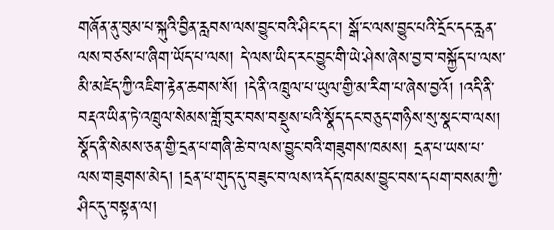གཞོན་ནུ་བུམ་པ་སྐུའི་བྱིན་རླབས་ལས་བྱུང་བའི་ཤིང་དང་། སྒོ་ང་ལས་བྱུང་པའི་དྲོང་དང་རླན་ལས་བཙས་པ་ཞིག་ཡོད་པ་ལས། དེ་ལས་ཡིད་རང་བྱུང་གི་ཡེ་ཤེས་ཞེས་བྱ་བ་བསྐྱོད་པ་ལས་མི་མཛེད་ཀྱི་འཇིག་རྟེན་ཆགས་སོ། །དེ་ནི་འཁྲུལ་པ་ཡུལ་གྱི་མ་རིག་པ་ཞེས་བྱའོ། །འདི་ནི་བརྡའ་ཡིན་ཏེ་འཁྲུལ་སེམས་གློ་བུར་བས་བསྡུས་པའི་སྣོད་དང་བཅུད་གཉིས་སུ་སྣང་བ་ལས། སྣོད་ནི་སེམས་ཅན་གྱི་དྲན་པ་གཞི་ཆེ་བ་ལས་བྱུང་བའི་གཟུགས་ཁམས། དྲན་པ་ཡས་པ་ལས་གཟུགས་མེད། །དྲན་པ་གུད་དུ་བཟུང་བ་ལས་འདོད་ཁམས་བྱུང་བས་དཔག་བསམ་ཀྱི་ཤིང་དུ་བསྟན་ལ།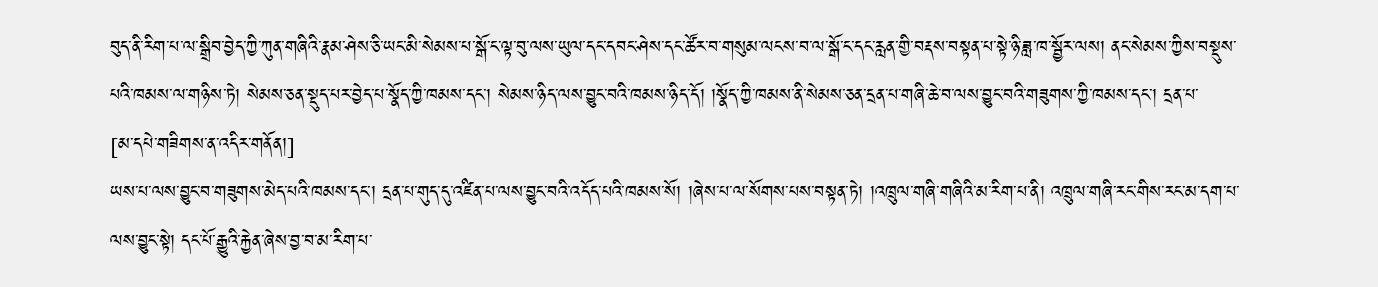བུད་ནི་རིག་པ་ལ་སྒྲིབ་བྱེད་ཀྱི་ཀུན་གཞིའི་རྣམ་ཤེས་ཅི་ཡང་མི་སེམས་པ་སྒོ་ང་ལྟ་བུ་ལས་ཡུལ་དང་དབང་ཤེས་དང་ཚོར་བ་གསུམ་ལངས་བ་ལ་སྒོ་ང་དང་རླན་གྱི་བརྡས་བསྟན་པ་སྟེ་ཉི་ཟླ་ཁ་སྦྱོར་ལས། ནང་སེམས་ཀྱིས་བསྡུས་པའི་ཁམས་ལ་གཉིས་ཏེ། སེམས་ཅན་སྡུད་པར་བྱེད་པ་སྣོད་ཀྱི་ཁམས་དང་། སེམས་ཉིད་ལས་བྱུང་བའི་ཁམས་ཉིད་དོ། །སྣོད་ཀྱི་ཁམས་ནི་སེམས་ཅན་དྲན་པ་གཞི་ཆེ་བ་ལས་བྱུང་བའི་གཟུགས་ཀྱི་ཁམས་དང་། དྲན་པ་
[མ་དཔེ་གཟིགས་ན་འདིར་གནོན།]
ཡས་པ་ལས་བྱུང་བ་གཟུགས་མེད་པའི་ཁམས་དང་། དྲན་པ་གུད་དུ་འཛིན་པ་ལས་བྱུང་བའི་འདོད་པའི་ཁམས་སོ། །ཞེས་པ་ལ་སོགས་པས་བསྟན་ཏེ། །འཁྲུལ་གཞི་གཞིའི་མ་རིག་པ་ནི། འཁྲུལ་གཞི་རང་གིས་རང་མ་དག་པ་ལས་བྱུང་སྟེ། དང་པོ་རྒྱུའི་རྐྱེན་ཞེས་བྱ་བ་མ་རིག་པ་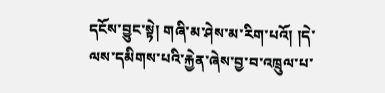དངོས་བྱུང་སྟེ། གཞི་མ་ཤེས་མ་རིག་པའོ། །དེ་ལས་དམིགས་པའི་རྐྱེན་ཞེས་བྱ་བ་འཁྲུལ་པ་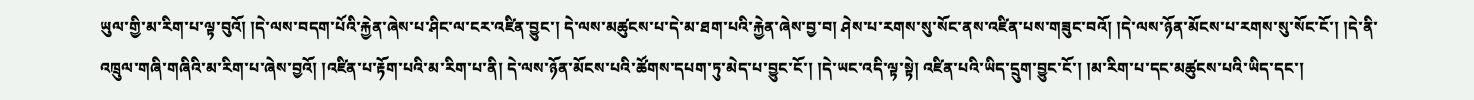ཡུལ་གྱི་མ་རིག་པ་ལྟ་བུའོ། །དེ་ལས་བདག་པོའི་རྐྱེན་ཞེས་པ་ཤིང་ལ་ངར་འཛིན་བྱུང་། དེ་ལས་མཚུངས་པ་དེ་མ་ཐག་པའི་རྐྱེན་ཞེས་བྱ་བ། ཤེས་པ་རགས་སུ་སོང་ནས་འཛིན་པས་གཟུང་བའོ། །དེ་ལས་ཉོན་མོངས་པ་རགས་སུ་སོང་ངོ་། །དེ་ནི་འཁྲུལ་གཞི་གཞིའི་མ་རིག་པ་ཞེས་བྱའོ། །འཛིན་པ་རྟོག་པའི་མ་རིག་པ་ནི། དེ་ལས་ཉོན་མོངས་པའི་ཚོགས་དཔག་ཏུ་མེད་པ་བྱུང་ངོ་། །དེ་ཡང་འདི་ལྟ་སྟེ། འཛིན་པའི་ཡིད་དྲུག་བྱུང་ངོ་། །མ་རིག་པ་དང་མཚུངས་པའི་ཡིད་དང་།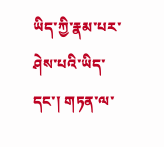ཡིད་ཀྱི་རྣམ་པར་ཤེས་པའི་ཡིད་དང་། གཏན་ལ་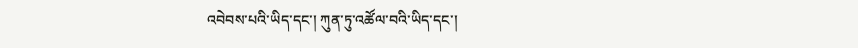འབེབས་པའི་ཡིད་དང་། ཀུན་ཏུ་འཚོལ་བའི་ཡིད་དང་།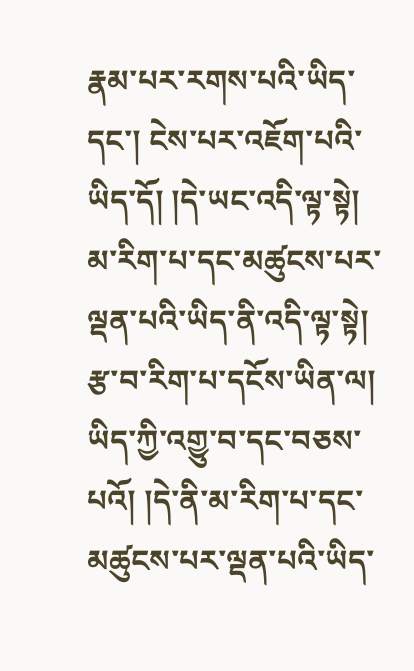རྣམ་པར་རགས་པའི་ཡིད་དང་། ངེས་པར་འཇོག་པའི་ཡིད་དོ། །དེ་ཡང་འདི་ལྟ་སྟེ། མ་རིག་པ་དང་མཚུངས་པར་ལྡན་པའི་ཡིད་ནི་འདི་ལྟ་སྟེ། རྩ་བ་རིག་པ་དངོས་ཡིན་ལ། ཡིད་ཀྱི་འགྱུ་བ་དང་བཅས་པའོ། །དེ་ནི་མ་རིག་པ་དང་མཚུངས་པར་ལྡན་པའི་ཡིད་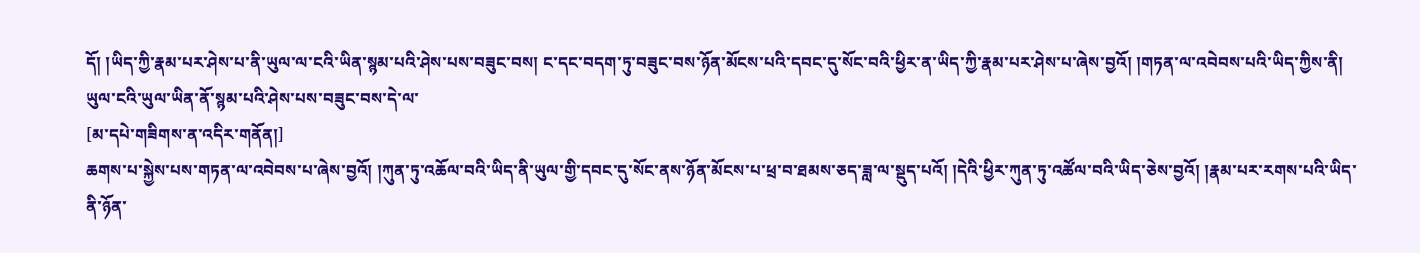དོ། །ཡིད་ཀྱི་རྣམ་པར་ཤེས་པ་ནི་ཡུལ་ལ་ངའི་ཡིན་སྙམ་པའི་ཤེས་པས་བཟུང་བས། ང་དང་བདག་ཏུ་བཟུང་བས་ཉོན་མོངས་པའི་དབང་དུ་སོང་བའི་ཕྱིར་ན་ཡིད་ཀྱི་རྣམ་པར་ཤེས་པ་ཞེས་བྱའོ། །གཏན་ལ་འབེབས་པའི་ཡིད་ཀྱིས་ནི། ཡུལ་ངའི་ཡུལ་ཡིན་ནོ་སྙམ་པའི་ཤེས་པས་བཟུང་བས་དེ་ལ་
[མ་དཔེ་གཟིགས་ན་འདིར་གནོན།]
ཆགས་པ་སྐྱེས་པས་གཏན་ལ་འབེབས་པ་ཞེས་བྱའོ། །ཀུན་ཏུ་འཆོལ་བའི་ཡིད་ནི་ཡུལ་གྱི་དབང་དུ་སོང་ནས་ཉོན་མོངས་པ་ཕྲ་བ་ཐམས་ཅད་ཟླ་ལ་སྡུད་པའོ། །དེའི་ཕྱིར་ཀུན་ཏུ་འཚོལ་བའི་ཡིད་ཅེས་བྱའོ། །རྣམ་པར་རགས་པའི་ཡིད་ནི་ཉོན་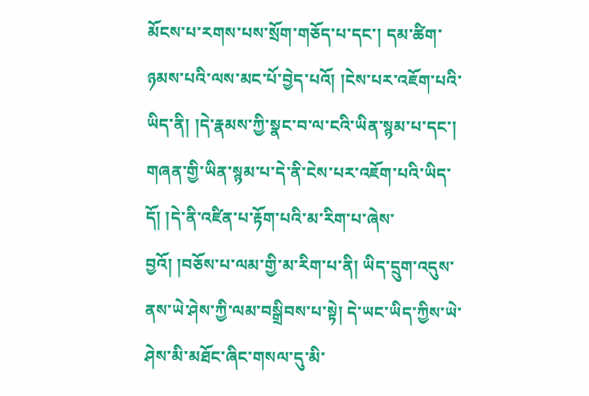མོངས་པ་རགས་པས་སྲོག་གཅོད་པ་དང་། དམ་ཚིག་ཉམས་པའི་ལས་མང་པོ་བྱེད་པའོ། །ངེས་པར་འཇོག་པའི་ཡིད་ནི། །དེ་རྣམས་ཀྱི་སྣང་བ་ལ་ངའི་ཡིན་སྙམ་པ་དང་། གཞན་གྱི་ཡིན་སྙམ་པ་དེ་ནི་ངེས་པར་འཇོག་པའི་ཡིད་དོ། །དེ་ནི་འཛིན་པ་རྟོག་པའི་མ་རིག་པ་ཞེས་བྱའོ། །བཅོས་པ་ལམ་གྱི་མ་རིག་པ་ནི། ཡིད་དྲུག་འདུས་ནས་ཡེ་ཤེས་ཀྱི་ལམ་བསྒྲིབས་པ་སྟེ། དེ་ཡང་ཡིད་ཀྱིས་ཡེ་ཤེས་མི་མཐོང་ཞིང་གསལ་དུ་མི་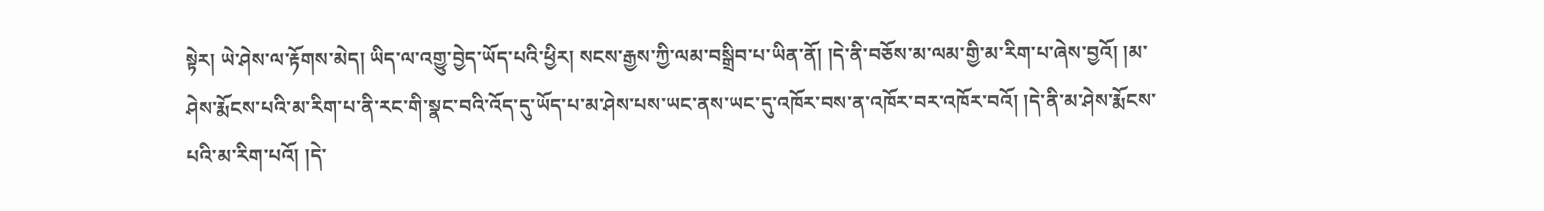སྟེར། ཡེ་ཤེས་ལ་རྟོགས་མེད། ཡིད་ལ་འགྱུ་བྱེད་ཡོད་པའི་ཕྱིར། སངས་རྒྱས་ཀྱི་ལམ་བསྒྲིབ་པ་ཡིན་ནོ། །དེ་ནི་བཅོས་མ་ལམ་གྱི་མ་རིག་པ་ཞེས་བྱའོ། །མ་ཤེས་རྨོངས་པའི་མ་རིག་པ་ནི་རང་གི་སྣང་བའི་འོད་དུ་ཡོད་པ་མ་ཤེས་པས་ཡང་ནས་ཡང་དུ་འཁོར་བས་ན་འཁོར་བར་འཁོར་བའོ། །དེ་ནི་མ་ཤེས་རྨོངས་པའི་མ་རིག་པའོ། །དེ་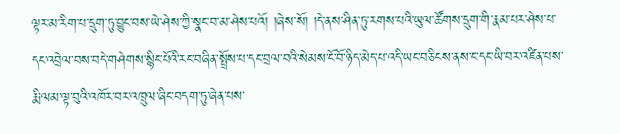ལྟར་མ་རིག་པ་དྲུག་ཏུ་བྱུང་བས་ཡེ་ཤེས་ཀྱི་སྣང་བ་མ་ཤེས་པའོ། །ཞེས་སོ། །དེ་ནས་ཤིན་ཏུ་རགས་པའི་ཡུལ་ཚོགས་དྲུག་གི་རྣམ་པར་ཤེས་པ་དང་འབྲེལ་བས་བདེ་གཤེགས་སྙིང་པོའི་རང་བཞིན་སྤྲོས་པ་དང་བྲལ་བའི་སེམས་ངོ་བོ་ཉིད་མེད་པ་འདི་ཡང་བཅིངས་ནས་ང་དང་ཡི་བར་འཛིན་པས་རྨི་ལམ་ལྟ་བུའི་འཁོར་བར་འཁྲུལ་ཞིང་བདག་ཏུ་ཞེན་པས་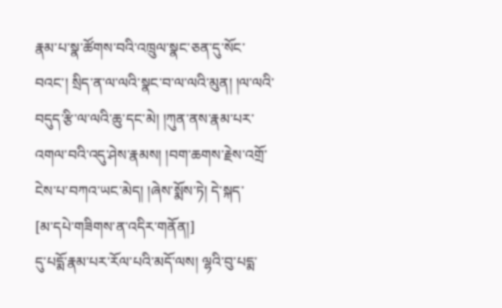རྣམ་པ་སྣ་ཚོགས་བའི་འཁྲུལ་སྣང་ཅན་དུ་སོང་བའང་། སྲིད་ན་ལ་ལའི་སྣང་བ་ལ་ལའི་མུན། །ལ་ལའི་བདུད་རྩི་ལ་ལའི་ཆུ་དང་མེ། །ཀུན་ནས་རྣམ་པར་འགལ་བའི་འདུ་ཤེས་རྣམས། །བག་ཆགས་རྗེས་འགྲོ་ངེས་པ་བཀའ་ཡང་མེད། །ཞེས་སྨོས་ཏེ། དེ་སྐད་
[མ་དཔེ་གཟིགས་ན་འདིར་གནོན།]
དུ་པདྨོ་རྣམ་པར་རོལ་པའི་མདོ་ལས། ལྷའི་བུ་པདྨ་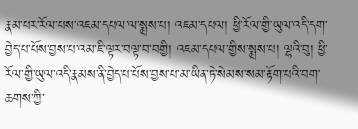རྣམ་པར་རོལ་པས་འཇམ་དཔལ་ལ་སྨྲས་པ། འཇམ་དཔལ། ཕྱི་རོལ་གྱི་ཡུལ་འདི་དག་བྱེད་པ་པོས་བྱས་པ་འམ་ཇི་ལྟར་བལྟ་བ་བགྱི། འཇམ་དཔལ་གྱིས་སྨྲས་པ། ལྷའི་བུ། ཕྱི་རོལ་གྱི་ཡུལ་འདི་རྣམས་ནི་བྱེད་པ་པོས་བྱས་པ་མ་ཡིན་ཏེ་སེམས་སམ་རྟོག་པའི་བག་ཆགས་ཀྱི་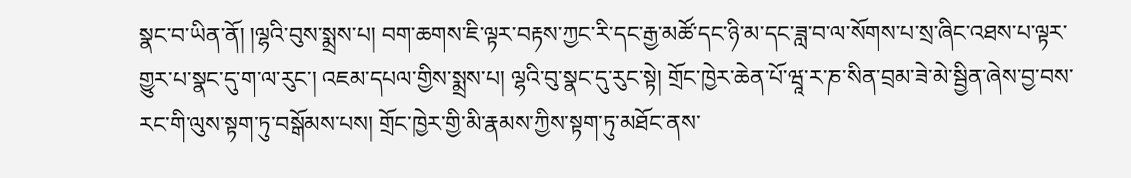སྣང་བ་ཡིན་ནོ། །ལྷའི་བུས་སྨྲས་པ། བག་ཆགས་ཇི་ལྟར་བརྟས་ཀྱང་རི་དང་རྒྱ་མཚོ་དང་ཉི་མ་དང་ཟླ་བ་ལ་སོགས་པ་སྲ་ཞིང་འཐས་པ་ལྟར་གྱུར་པ་སྣང་དུ་ག་ལ་རུང་། འཇམ་དཔལ་གྱིས་སྨྲས་པ། ལྷའི་བུ་སྣང་དུ་རུང་སྟེ། གྲོང་ཁྱེར་ཆེན་པོ་ཝཱ་ར་ཎ་སིན་བྲམ་ཟེ་མེ་སྦྱིན་ཞེས་བྱ་བས་རང་གི་ལུས་སྟག་ཏུ་བསྒོམས་པས། གྲོང་ཁྱེར་གྱི་མི་རྣམས་ཀྱིས་སྟག་ཏུ་མཐོང་ནས་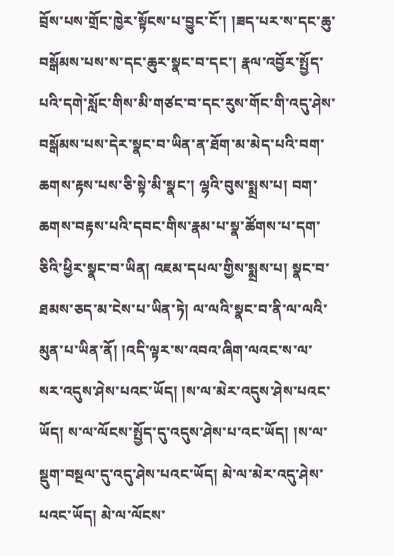བྲོས་པས་གྲོང་ཁྱེར་སྟོངས་པ་བྱུང་ངོ་། །ཟད་པར་ས་དང་ཆུ་བསྒོམས་པས་ས་དང་ཆུར་སྣང་བ་དང་། རྣལ་འབྱོར་སྤྱོད་པའི་དགེ་སློང་གིས་མི་གཙང་བ་དང་རུས་གོང་གི་འདུ་ཤེས་བསྒོམས་པས་དེར་སྣང་བ་ཡིན་ན་ཐོག་མ་མེད་པའི་བག་ཆགས་རྟས་པས་ཅི་སྟེ་མི་སྣང་། ལྷའི་བུས་སྨྲས་པ། བག་ཆགས་བརྟས་པའི་དབང་གིས་རྣམ་པ་སྣ་ཚོགས་པ་དག་ཅིའི་ཕྱིར་སྣང་བ་ཡིན། འཇམ་དཔལ་གྱིས་སྨྲས་པ། སྣང་བ་ཐམས་ཅད་མ་ངེས་པ་ཡིན་ཏེ། ལ་ལའི་སྣང་བ་ནི་ལ་ལའི་མུན་པ་ཡིན་ནོ། །འདི་ལྟར་ས་འབའ་ཞིག་ལའང་ས་ལ་སར་འདུས་ཤེས་པའང་ཡོད། །ས་ལ་མེར་འདུས་ཤེས་པའང་ཡོད། ས་ལ་ལོངས་སྤྱོད་དུ་འདུས་ཤེས་པ་འང་ཡོད། །ས་ལ་སྡུག་བསྔལ་དུ་འདུ་ཤེས་པའང་ཡོད། མེ་ལ་མེར་འདུ་ཤེས་པའང་ཡོད། མེ་ལ་ལོངས་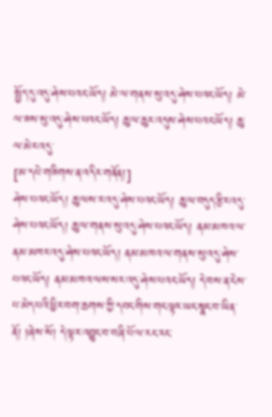སྤྱོད་དུ་འདུ་ཤེས་པའང་ཡོད། མེ་ལ་གནས་སུ་འདུ་ཤེས་པའང་ཡོད། མེ་ལ་ཟས་སུ་འདུ་ཤེས་པའང་ཡོད། ཆུ་ལ་ཆུར་འདུས་ཤེས་པའང་ཡོད། ཆུ་ལ་མེར་འདུ་
[མ་དཔེ་གཟིགས་ན་འདིར་གནོན།]
ཤེས་པའང་ཡོད། ཆུ་ལས་ར་འདུ་ཤེས་པའང་ཡོད། ཆུ་ལ་བདུད་རྩིར་འདུ་ཤེས་པའང་ཡོད། ཆུ་ལ་གནས་སུ་འདུ་ཤེས་པའང་ཡོད། ནམ་མཁའ་ལ་ནམ་མཁར་འདུ་ཤེས་པའང་ཡོད། ནམ་མཁའ་ལ་གནས་སུ་འདུ་ཤེས་པའང་ཡོད། ནམ་མཁའ་ལས་སར་འདུ་ཤེས་པའང་ཡོད། དེ་བས་ན་ངེས་པ་མེད་པའི་ཕྱིར་བག་ཆགས་ཀྱི་དབང་གིས་གང་ལྟར་ཡང་སྣང་བ་ཡིན་ནོ། །ཞེས་སོ། དེ་ལྟར་འབྱུང་བ་བཞི་པོ་ལ་རང་རང་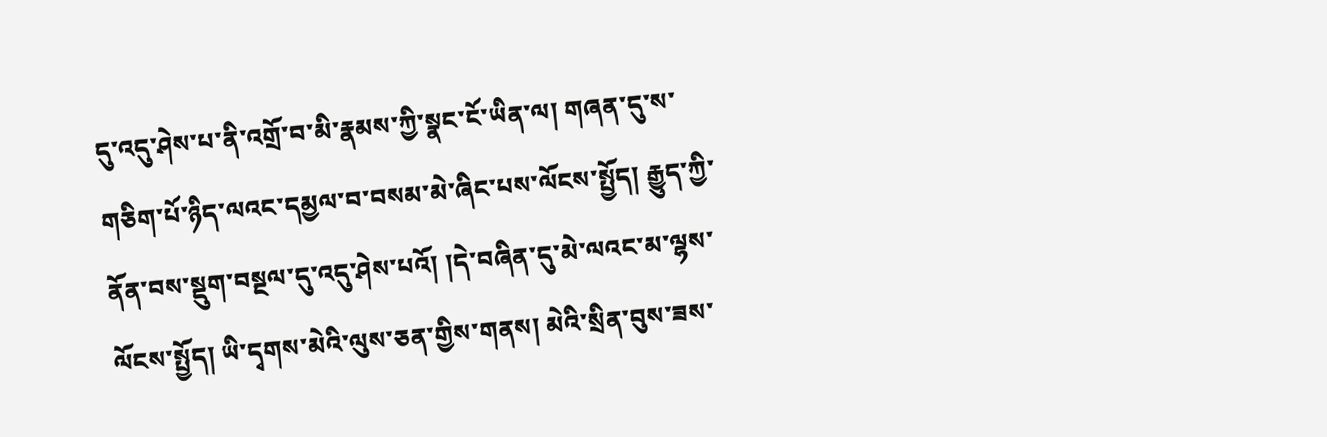དུ་འདུ་ཤེས་པ་ནི་འགྲོ་བ་མི་རྣམས་ཀྱི་སྣང་ངོ་ཡིན་ལ། གཞན་དུ་ས་གཅིག་པོ་ཉིད་ལའང་དམྱལ་བ་བསམ་མེ་ཞིང་པས་ལོངས་སྤྱོད། རྒྱུད་ཀྱི་ནོན་བས་སྡུག་བསྔལ་དུ་འདུ་ཤེས་པའོ། །དེ་བཞིན་དུ་མེ་ལའང་མ་ལྷས་ལོངས་སྤྱོད། ཡི་དྭགས་མེའི་ལུས་ཅན་གྱིས་གནས། མེའི་སྲིན་བུས་ཟས་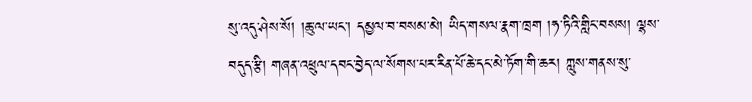སུ་འདུ་ཤེས་སོ། །ཆུ་ལ་ཡང་། དམྱལ་བ་བསམ་མེ། ཡིད་གསལ་རྣག་ཁྲག །ཧ་ཏིའི་གླིང་བསས། ལྷས་བདུད་རྩི། གཞན་འཕྲུལ་དབང་བྱེད་ལ་སོགས་པར་རིན་པོ་ཆེ་དང་མེ་ཏོག་གི་ཆར། ཀླུས་གནས་སུ་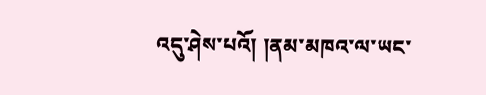འདུ་ཤེས་པའོ། །ནམ་མཁའ་ལ་ཡང་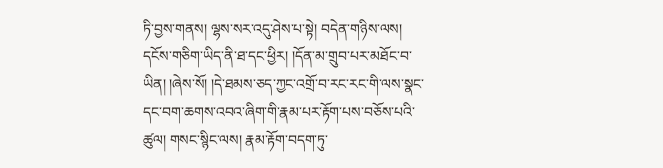ཏི་བྱས་གནས། ལྷས་སར་འདུ་ཤེས་པ་སྟེ། བདེན་གཉིས་ལས། དངོས་གཅིག་ཡིད་ནི་ཐ་དང་ཕྱིར། །དོན་མ་གྲུབ་པར་མཐོང་བ་ཡིན། །ཞེས་སོ། །དེ་ཐམས་ཅད་ཀྱང་འགྲོ་བ་རང་རང་གི་ལས་སྣང་དང་བག་ཆགས་འབའ་ཞིག་གི་རྣམ་པར་རྟོག་པས་བཅོས་པའི་ཚུལ། གསང་སྙིང་ལས། རྣམ་རྟོག་བདག་ཏུ་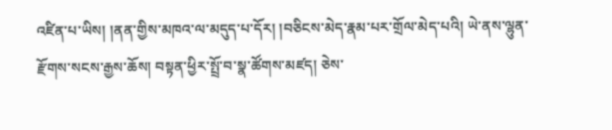འཛིན་པ་ཡིས། །ནན་གྱིས་མཁའ་ལ་མདུད་པ་དོར། །བཅིངས་མེད་རྣམ་པར་གྲོལ་མེད་པའི། ཡེ་ནས་ལྷུན་རྫོགས་སངས་རྒྱས་ཆོས། བསྟན་ཕྱིར་སྤྲོ་བ་སྣ་ཚོགས་མཛད། ཅེས་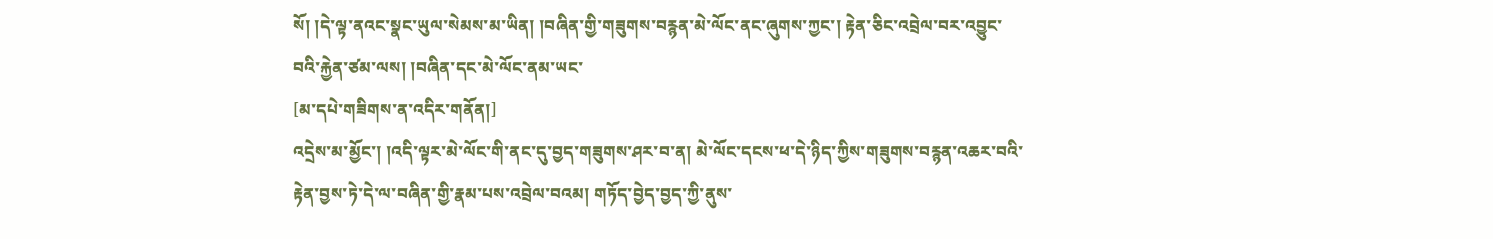སོ། །དེ་ལྟ་ནའང་སྣང་ཡུལ་སེམས་མ་ཡིན། །བཞིན་གྱི་གཟུགས་བརྙན་མེ་ལོང་ནང་ཞུགས་ཀྱང་། རྟེན་ཅིང་འབྲེལ་བར་འབྱུང་བའི་རྐྱེན་ཙམ་ལས། །བཞིན་དང་མེ་ལོང་ནམ་ཡང་
[མ་དཔེ་གཟིགས་ན་འདིར་གནོན།]
འདྲེས་མ་མྱོང་། །འདི་ལྟར་མེ་ལོང་གི་ནང་དུ་བྱད་གཟུགས་ཤར་བ་ན། མེ་ལོང་དངས་ཕ་དེ་ཉིད་ཀྱིས་གཟུགས་བརྙན་འཆར་བའི་རྟེན་བྱས་ཏེ་དེ་ལ་བཞིན་གྱི་རྣམ་པས་འབྲེལ་བའམ། གཏོད་བྱེད་བྱད་ཀྱི་ནུས་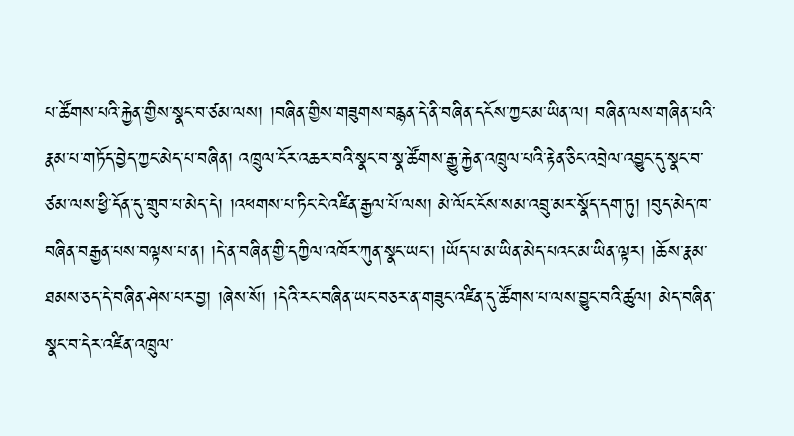པ་ཚོགས་པའི་རྐྱེན་གྱིས་སྣང་བ་ཙམ་ལས། །བཞིན་གྱིས་གཟུགས་བརྙན་དེ་ནི་བཞིན་དངོས་ཀྱང་མ་ཡིན་ལ། བཞིན་ལས་གཞིན་པའི་རྣམ་པ་གཏོད་བྱེད་ཀྱང་མེད་པ་བཞིན། འཁྲུལ་ངོར་འཆར་བའི་སྣང་བ་སྣ་ཚོགས་རྒྱུ་རྐྱེན་འཁྲུལ་པའི་རྟེན་ཅིང་འབྲེལ་འབྱུང་དུ་སྣང་བ་ཙམ་ལས་ཕྱི་དོན་དུ་གྲུབ་པ་མེད་དེ། །འཕགས་པ་ཏིང་ངེ་འཛིན་རྒྱལ་པོ་ལས། མེ་ལོང་ངོས་སམ་འབྲུ་མར་སྣོད་དག་ཏུ། །བུད་མེད་ཁ་བཞིན་བརྒྱན་པས་བལྟས་པ་ན། །དེ་ན་བཞིན་གྱི་དཀྱིལ་འཁོར་ཀུན་སྣང་ཡང་། །ཡོད་པ་མ་ཡིན་མེད་པའང་མ་ཡིན་ལྟར། །ཆོས་རྣམ་ཐམས་ཅད་དེ་བཞིན་ཤེས་པར་བྱ། །ཞེས་སོ། །དེའི་རང་བཞིན་ཡང་བཅར་ན་གཟུང་འཛིན་དུ་ཚོགས་པ་ལས་བྱུང་བའི་ཚུལ། མེད་བཞིན་སྣང་བ་དེར་འཛིན་འཁྲུལ་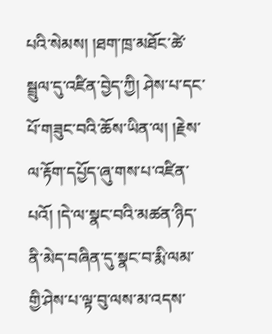པའི་སེམས། །ཐག་ཁྲ་མཐོང་ཚེ་སྦྲུལ་དུ་འཛིན་བྱེད་ཀྱི། ཤེས་པ་དང་པོ་གཟུང་བའི་ཆོས་ཡིན་ལ། །རྗེས་ལ་རྟོག་དཔྱོད་ཞུ་གས་པ་འཛིན་པའོ། །དེ་ལ་སྣང་བའི་མཚན་ཉིད་ནི་མེད་བཞིན་དུ་སྣང་བ་རྨི་ལམ་གྱི་ཤེས་པ་ལྟ་བུ་ལས་མ་འདས་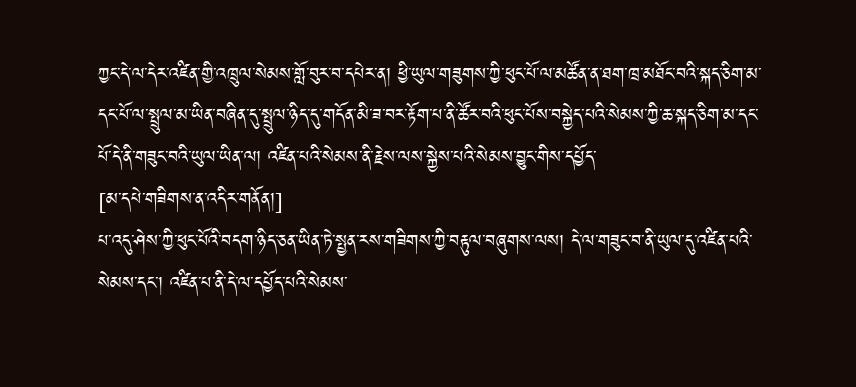ཀྱང་དེ་ལ་དེར་འཛིན་གྱི་འཁྲུལ་སེམས་གློ་བུར་བ་དཔེར་ན། ཕྱི་ཡུལ་གཟུགས་ཀྱི་ཕུང་པོ་ལ་མཚོན་ན་ཐག་ཁྲ་མཐོང་བའི་སྐད་ཅིག་མ་དང་པོ་ལ་སྤྲུལ་མ་ཡིན་བཞིན་དུ་སྤྲུལ་ཉིད་དུ་གདོན་མི་ཟ་བར་རྟོག་པ་ནི་ཚོར་བའི་ཕུང་པོས་བསྐྱེད་པའི་སེམས་ཀྱི་ཆ་སྐད་ཅིག་མ་དང་པོ་དེ་ནི་གཟུང་བའི་ཡུལ་ཡིན་ལ། འཛིན་པའི་སེམས་ནི་རྗེས་ལས་སྐྱེས་པའི་སེམས་བྱུང་གིས་དཔྱོད་
[མ་དཔེ་གཟིགས་ན་འདིར་གནོན།]
པ་འདུ་ཤེས་ཀྱི་ཕུང་པོའི་བདག་ཉིད་ཅན་ཡིན་ཏེ་སྤྱན་རས་གཟིགས་ཀྱི་བརྟུལ་བཞུགས་ལས། དེ་ལ་གཟུང་བ་ནི་ཡུལ་དུ་འཛིན་པའི་སེམས་དང་། འཛིན་པ་ནི་དེ་ལ་དཔྱོད་པའི་སེམས་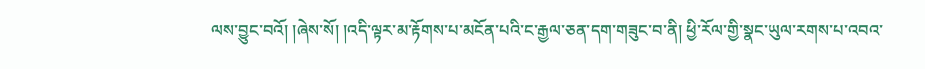ལས་བྱུང་བའོ། །ཞེས་སོ། །འདི་ལྟར་མ་རྟོགས་པ་མངོན་པའི་ང་རྒྱལ་ཅན་དག་གཟུང་བ་ནི། ཕྱི་རོལ་གྱི་སྣང་ཡུལ་རགས་པ་འབའ་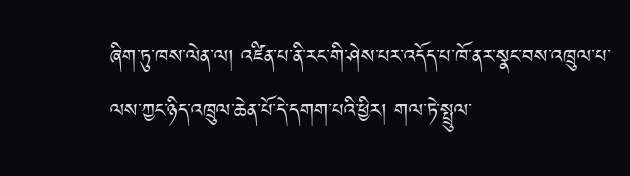ཞིག་ཏུ་ཁས་ལེན་ལ། འཛིན་པ་ནི་རང་གི་ཤེས་པར་འདོད་པ་ཁོ་ནར་སྣང་བས་འཁྲུལ་པ་ལས་ཀྱང་ཉིད་འཁྲུལ་ཆེན་པོ་དེ་དགག་པའི་ཕྱིར། གལ་ཏེ་སྤྲུལ་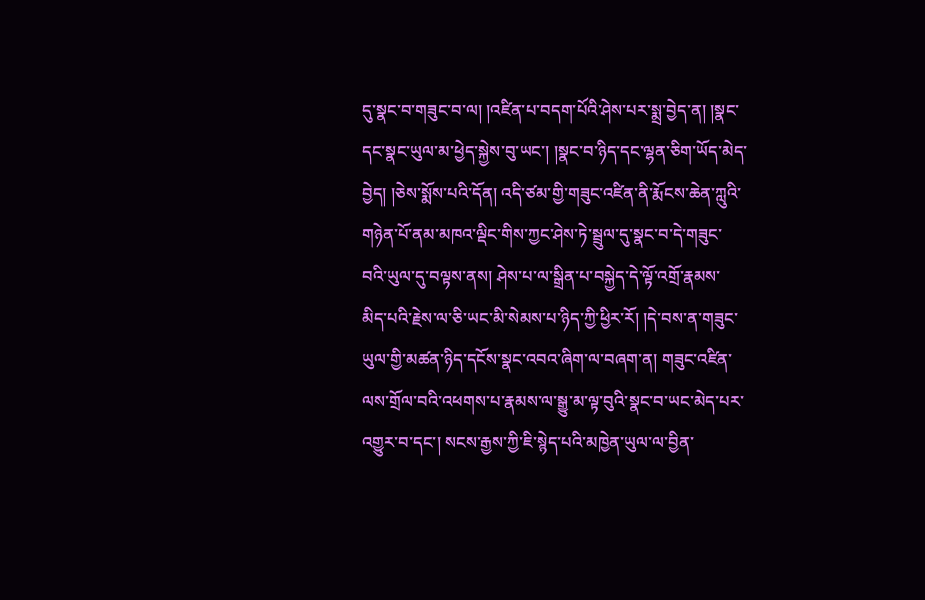དུ་སྣང་བ་གཟུང་བ་ལ། །འཛིན་པ་བདག་པོའི་ཤེས་པར་སྨྲ་བྱེད་ན། །སྣང་དང་སྣང་ཡུལ་མ་ཕྱེད་སྐྱེས་བུ་ཡང་། །སྣང་བ་ཉིད་དང་ལྷན་ཅིག་ཡོད་མེད་བྱེད། །ཅེས་སྨོས་པའི་དོན། འདི་ཙམ་གྱི་གཟུང་འཛིན་ནི་རྨོངས་ཆེན་ཀླུའི་གཉེན་པོ་ནམ་མཁའ་ལྡིང་གིས་ཀྱང་ཤེས་ཏེ་སྦྲུལ་དུ་སྣང་བ་དེ་གཟུང་བའི་ཡུལ་དུ་བལྟས་ནས། ཤེས་པ་ལ་སྒྲིན་པ་བསྐྱེད་དེ་ལྟོ་འགྲོ་རྣམས་མིད་པའི་རྗེས་ལ་ཅི་ཡང་མི་སེམས་པ་ཉིད་ཀྱི་ཕྱིར་རོ། །དེ་བས་ན་གཟུང་ཡུལ་གྱི་མཚན་ཉིད་དངོས་སྣང་འབའ་ཞིག་ལ་བཞག་ན། གཟུང་འཛིན་ལས་གྲོལ་བའི་འཕགས་པ་རྣམས་ལ་སྒྱུ་མ་ལྟ་བུའི་སྣང་བ་ཡང་མེད་པར་འགྱུར་བ་དང་། སངས་རྒྱས་ཀྱི་ཇི་སྙེད་པའི་མཁྱེན་ཡུལ་ལ་བྱིན་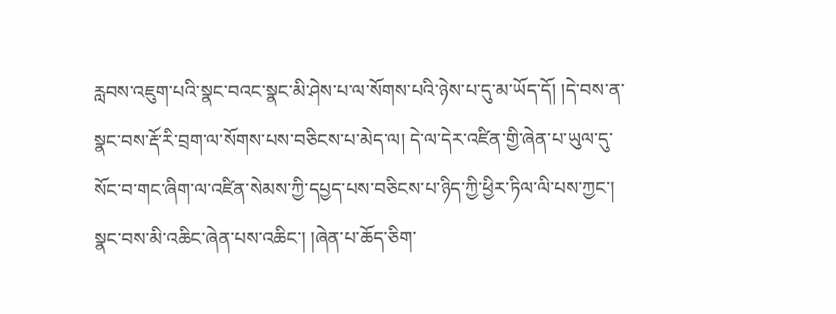རླབས་འཇུག་པའི་སྣང་བའང་སྣང་མི་ཤེས་པ་ལ་སོགས་པའི་ཉེས་པ་དུ་མ་ཡོད་དོ། །དེ་བས་ན་སྣང་བས་རྡོ་རི་བྲག་ལ་སོགས་པས་བཅིངས་པ་མེད་ལ། དེ་ལ་དེར་འཛིན་གྱི་ཞེན་པ་ཡུལ་དུ་སོང་བ་གང་ཞིག་ལ་འཛིན་སེམས་ཀྱི་དཔྱད་པས་བཅིངས་པ་ཉིད་ཀྱི་ཕྱིར་ཏིལ་ལི་པས་ཀྱང་། སྣང་བས་མི་འཆིང་ཞེན་པས་འཆིང་། །ཞེན་པ་ཆོད་ཅིག་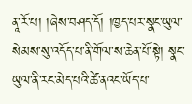ནཱ་རོ་པ། །ཞེས་བཤད་དོ། །ཁྱད་པར་སྣང་ཡུལ་སེམས་སུ་འདོད་པ་ནི་གོལ་ས་ཆེན་པོ་སྟེ། སྣང་ཡུལ་ནི་རང་མེད་པའི་ཚེ་ནའང་ཡོད་པ་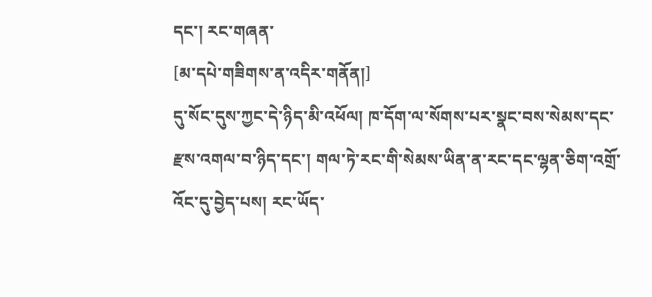དང་། རང་གཞན་
[མ་དཔེ་གཟིགས་ན་འདིར་གནོན།]
དུ་སོང་དུས་ཀྱང་དེ་ཉིད་མི་འཕོལ། ཁ་དོག་ལ་སོགས་པར་སྣང་བས་སེམས་དང་རྫས་འགལ་བ་ཉིད་དང་། གལ་ཏེ་རང་གི་སེམས་ཡིན་ན་རང་དང་ལྷན་ཅིག་འགྲོ་འོང་དུ་བྱེད་པས། རང་ཡོད་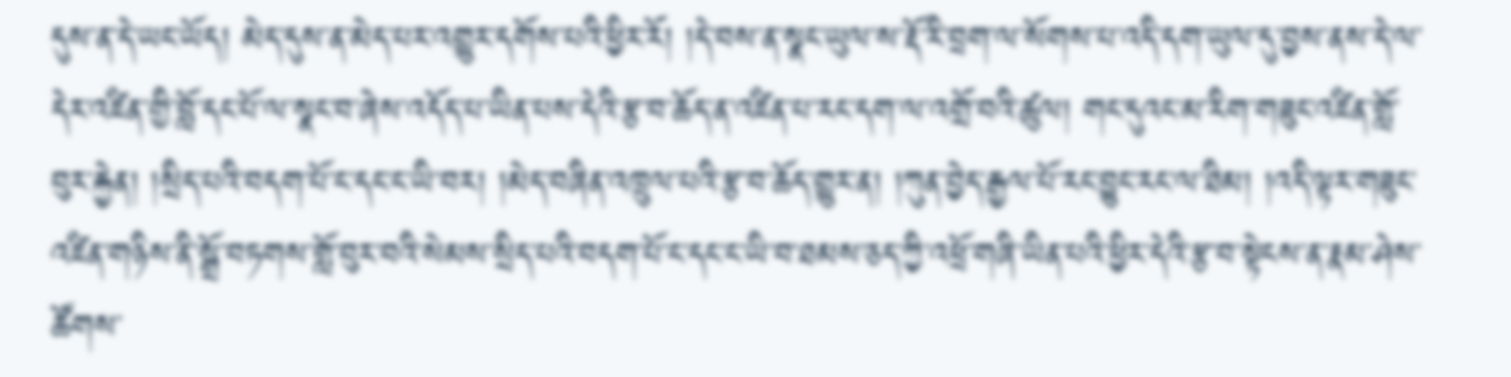དུས་ན་དེ་ཡང་ཡོད། མེད་དུས་ན་མེད་པར་འགྱུར་དགོས་པའི་ཕྱིར་རོ། །དེ་བས་ན་སྣང་ཡུལ་ས་རྡོ་རི་བྲག་ལ་སོགས་པ་འདི་དག་ཡུལ་དུ་བྱས་ནས་དེ་ལ་དེར་འཛིན་གྱི་བློ་དང་པོ་ལ་སྣང་བ་ཞེས་འདོད་པ་ཡིན་པས་དེའི་རྩ་བ་ཆོད་ན་འཛིན་པ་རང་དག་ལ་འགྲོ་བའི་ཚུལ། གང་དུའང་མ་རིག་གཟུང་འཛིན་གློ་བུར་རྐྱེན། །སྲིད་པའི་བདག་པོ་ང་དང་ང་ཡི་བར། །མེད་བཞིན་འཁྲུལ་པའི་རྩ་བ་ཆོད་གྱུར་ན། །ཀུན་བྱེད་རྒྱལ་པོ་རང་བྱུང་རང་ལ་ཐིམ། །འདི་ལྟར་གཟུང་འཛིན་གཉིས་ནི་སྒྲོ་བཏགས་གློ་བུར་བའི་སེམས་སྲིད་པའི་བདག་པོ་ང་དང་ང་ཡི་བ་ཐམས་ཅད་ཀྱི་འཕྲོ་གཞི་ཡིན་པའི་ཕྱིར་དེའི་རྩ་བ་སྟེངས་ན་རྣམ་ཤེས་ཚོགས་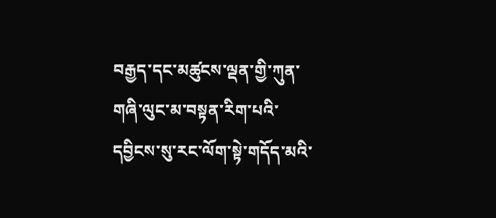བརྒྱད་དང་མཚུངས་ལྡན་གྱི་ཀུན་གཞི་ལུང་མ་བསྟན་རིག་པའི་དབྱིངས་སུ་རང་ལོག་སྟེ་གདོད་མའི་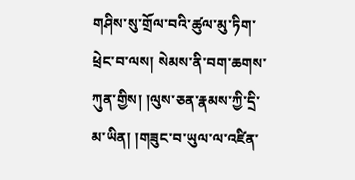གཤིས་སུ་གྲོལ་བའི་ཚུལ་མུ་ཏིག་ཕྲེང་བ་ལས། སེམས་ནི་བག་ཆགས་ཀུན་གྱིས། །ལུས་ཅན་རྣམས་ཀྱི་དྲི་མ་ཡིན། །གཟུང་བ་ཡུལ་ལ་འཛིན་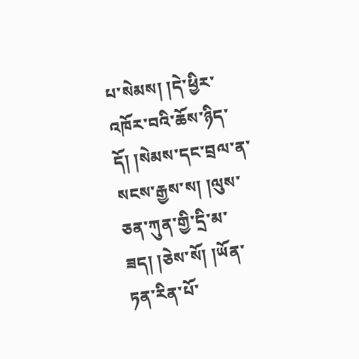པ་སེམས། །དེ་ཕྱིར་འཁོར་བའི་ཆོས་ཉིད་དོ། །སེམས་དང་བྲལ་ན་སངས་རྒྱས་ས། །ལུས་ཅན་ཀུན་གྱི་དྲི་མ་ཟད། །ཅེས་སོ། །ཡོན་ཏན་རིན་པོ་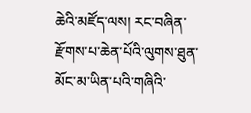ཆེའི་མཛོད་ལས། རང་བཞིན་རྫོགས་པ་ཆེན་པོའི་ལུགས་ཐུན་མོང་མ་ཡིན་པའི་གཞིའི་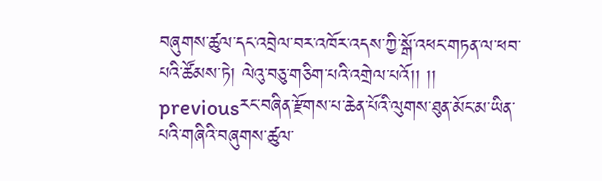བཞུགས་ཚུལ་དང་འབྲེལ་བར་འཁོར་འདས་ཀྱི་སྒོ་འཕང་གཏན་ལ་ཕབ་པའི་ཚོམས་ཏེ། ལེའུ་བཅུ་གཅིག་པའི་འགྲེལ་པའོ།། །།
previousརང་བཞིན་རྫོགས་པ་ཆེན་པོའི་ལུགས་ཐུན་མོང་མ་ཡིན་པའི་གཞིའི་བཞུགས་ཚུལ་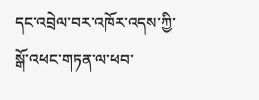དང་འབྲེལ་བར་འཁོར་འདས་ཀྱི་སྒོ་འཕང་གཏན་ལ་ཕབ་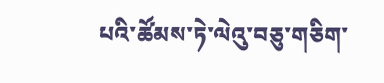པའི་ཚོམས་ཏེ་ལེའུ་བཅུ་གཅིག་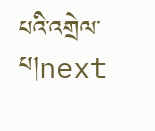པའི་འགྲེལ་པ།next